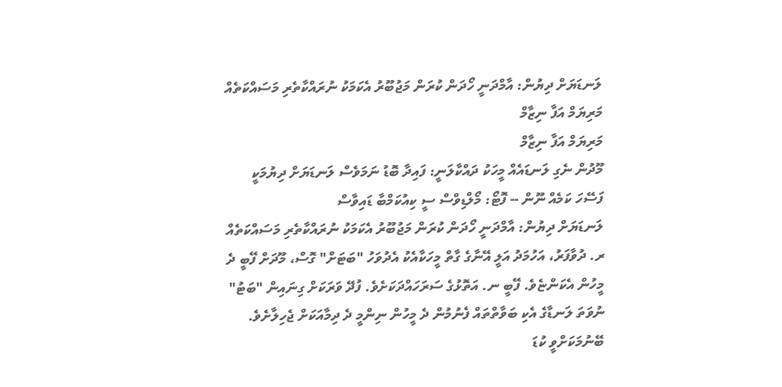ލަނޑަޔަށް ދިޔުން: އާމްދަނީ ހޯދަން ކުރަން މަޖުބޫރު އެކަމަކު ނުރައްކާތެރި މަސައްކަތެއް
މަރިޔަމް އަފާ ނިޒާމް
މަރިޔަމް އަފާ ނިޒާމް
މޫދުން ނެގި ލަނޑައެއް މީހަކު ދައްކާލަނީ: ފައިދާ ބޮޑު ނަމަވެސް ލަނޑަޔަށް ދިޔުމަކީ ފަސޭހަ ކަމެއް ނޫން -- ފޮޓޯ: މޯލްޑިވްސް ސީ ކިއުކަމްބާ ޑައިވާސް
ލަނޑަޔަށް ދިޔުން: އާމްދަނީ ހޯދަން ކުރަން މަޖުބޫރު އެކަމަކު ނުރައްކާތެރި މަސައްކަތެއް
ރ. ދުވާފަރު، އަހުމަދު އަލީ އޭނާގެ ގާތް މީހަކާއެކު އެދުވަހު "ބަޓަށް" ގޮސް، މޫދަށް ފޭބީ ދެ މީހުން އެކަންޏެވެ. ފޭބީ ނ. އަތޮޅުގެ ސަރަހައްދަކަށެވެ. ފުދޭ ވަރަކަށް ގިނައިން "ބަޓު" ނުވަތަ ލަނޑާގެ އެކި ބަވާތްތައް ފެނުމުން ދެ މީހުން ނިންމީ ދެ ދިމާއަކަށް ޖެހިލާށެވެ. ބޭނުމަކަށްވީ ކުޑަ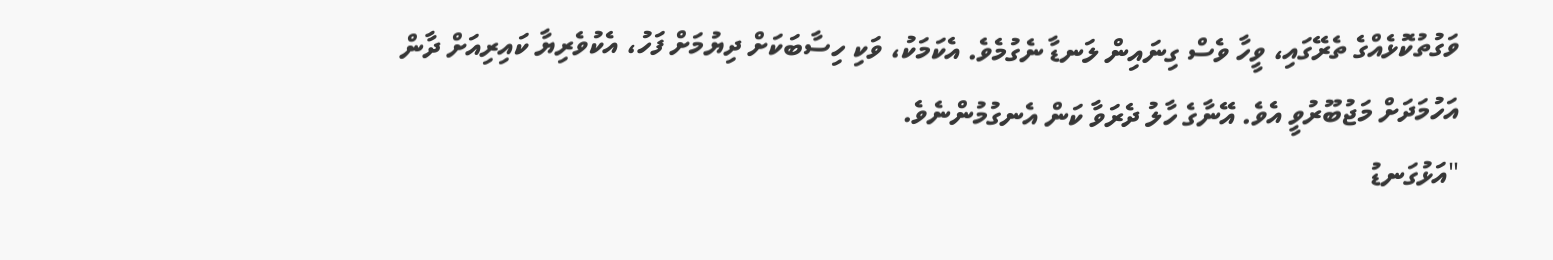ވަގުތުކޮޅެއްގެ ތެރޭގައި، ވީހާ ވެސް ގިނައިން ލަނޑާ ނެގުމެވެ. އެކަމަކު، ވަކި ހިސާބަކަށް ދިޔުމަށް ފަހު، އެކުވެރިޔާ ކައިރިއަށް ދާން އަހުމަދަށް މަޖުބޫރުވީ އެވެ. އޭނާގެ ހާލު ދެރަވާ ކަން އެނގުމުންނެވެ.
"އަޅުގަނޑު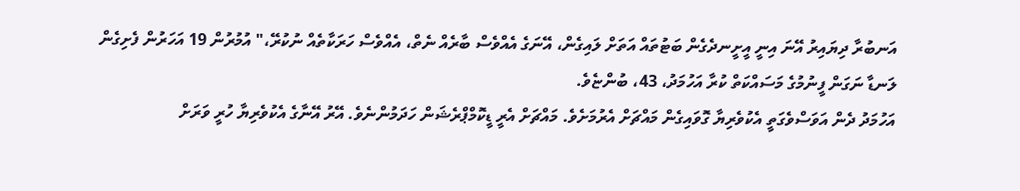އަނބުރާ ދިޔައިރު އޭނަ އިނީ އީށީނދެގެން ބަޓުތައް އަތަށް ލައިގެން، އޭނަގެ އެއްވެސް ބާރެއް ނެތް، އެއްވެސް ހަރަކާތެއް ނުކުރޭ،" އުމުރުން 19 އަހަރުން ފެށިގެން ލަނޑާ ނަގަން ފީނުމުގެ މަސައްކަތް ކުރާ އަހުމަދު، 43، ބުންޏެވެ.
އަހުމަދު ދެން އަވަސްވެގަތީ އެކުވެރިޔާ ގޮވައިގެން މައްޗަށް އެރުމަށެވެ. މައްޗަށް އެރީ ޑީކޮމްޕްރެޝަން ހަދަމުންނެވެ. އޭރު އޭނާގެ އެކުވެރިޔާ ހުރީ ވަރަށް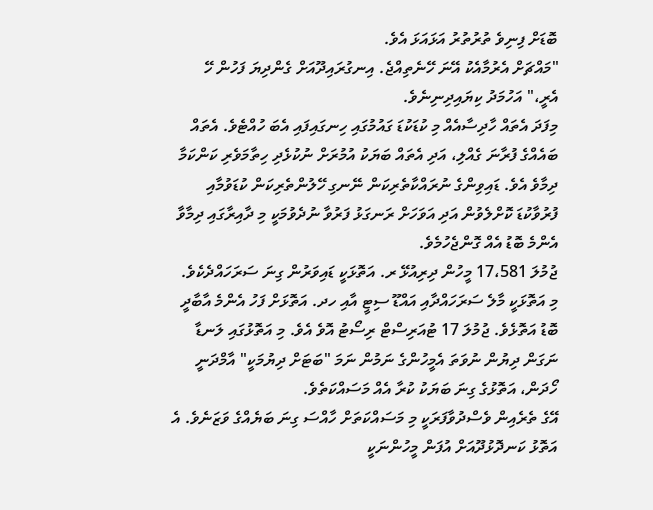ބޮޑަށް ފިނިވެ ތުރުތުރު އަޅައަޅަ އެވެ.
"މައްޗަށް އެރުމާއެކު އޭނަ ހޭނެތިއްޖެ. އިނގުރައިދޫއަށް ގެންދިޔަ ފަހުން ހޭ އެރީ،" އަހުމަދު ކިޔައިދިނިނެވެ.
މިފަދަ އެތައް ހާދިސާއެއް މި ކުޑަކުޑަ ގައުމުގައި ހިނގައިފައި އެބަ ހުއްޓެވެ. އެތައް ބައެއްގެ ފުރާނަ ގެއްލި، އަދި އެތައް ބަޔަކު އުމުރަށް ނުކުޅެދި ހިތާމަވެރި ކަންކަމާ ދިމާވެ އެވެ. ޑައިވިންގެ ނުރައްކާތެރިކަން ނޭނގި ހޭލުންތެރިކަން ކުޑަވުމާއި ފުރުވާކުޑަ ކޮށްލެވުން އަދި އަވަހަށް ރަނގަޅު ފަރުވާ ނުދެވުމަކީ މި ދާއިރާގައި ދިމާވާ އެންމެ ބޮޑު އެއް ގޮންޖެހުމެވެ.
ޖުމުލަ 17،581 މީހުން ދިރިއުޅޭ ރ. އަތޮޅަކީ ޑައިވަރުން ގިނަ ސަރަހައްދެކެވެ. މި އަތޮޅަކީ މާލެ ސަރަހައްދާއި އައްޑޫ ސިޓީ އާއި ހދ. އަތޮޅަށް ފަހު އެންމެ އާބާދީ ބޮޑު އަތޮޅެވެ. ޖުމުލަ 17 ޓުއަރިސްޓް ރިސޯޓު އޮވެ އެވެ. މި އަތޮޅުގައި ލަނޑާ ނަގަން ދިޔުން ނުވަތަ އެމީހުންގެ ނަމުން ނަމަ "ބަޓަށް ދިޔުމަކީ" އާމްދަނީ ހޯދަން، އަތޮޅުގެ ގިނަ ބަޔަކު ކުރާ އެއް މަސައްކަތެވެ.
އޭގެ ތެރެއިން ވެސްދުވާފަރަކީ މި މަސައްކަތަށް ހާއްސަ ގިނަ ބަޔެއްގެ ވަޒަނެވެ. އެ އަތޮޅު ކަނދޮޅުދޫއަށް އުފަން މީހުންނަކީ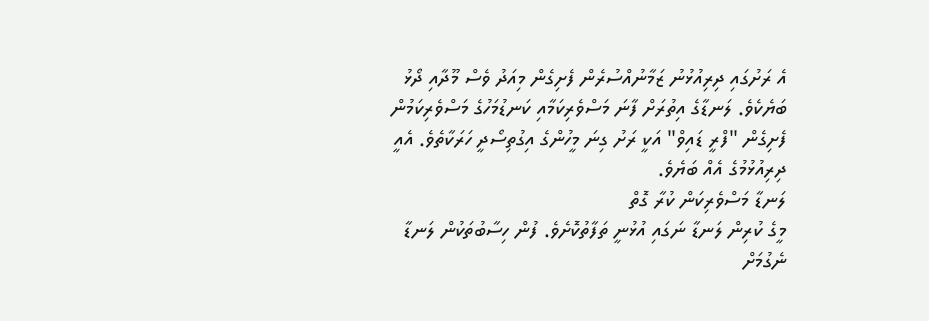އެ ރަށުގައި ދިރިއުޅުނު ޒަމާނުއްސުރެން ފެށިގެން މިއަދު ވެސް މޫދާއި ދޯޅު ބަޔެކެވެ. ލަނޑާގެ އިތުރަށް ފާނަ މަސްވެރިކަމާއި ކަނޑުމަހުގެ މަސްވެރިކަމުން ފެށިގެން "ފްރީ ޑައިވް" އަކީ ރަށު ގިނަ މީހުންގެ އިގުތިސޯދީ ހަރަކާތެވެ. އެއީ ދިރިއުޅުމުގެ އެއް ބަޔެވެ.
ލަނޑާ މަސްވެރިކަން ކުރާ ގޮތް
މީގެ ކުރިން ލަނޑާ ނަގައި އުޅުނީ ތަފާތުކޮށެވެ. ފުން ހިސާބުތަކުން ލަނޑާ ނެގުމަށް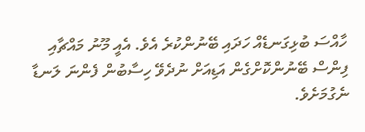ހާއްސަ ބުޅިގަނޑެއް ހަދައި ބޭނުންކުރެ އެވެ. އެއީ މޫނު މައްޗާއި ފިންސް ބޭނުންކޮށްގެން އަޑިއަށް ނުދެވޭ ހިސާބުން ފެންނަ ލަނޑާ ނެގުމަށެވެ.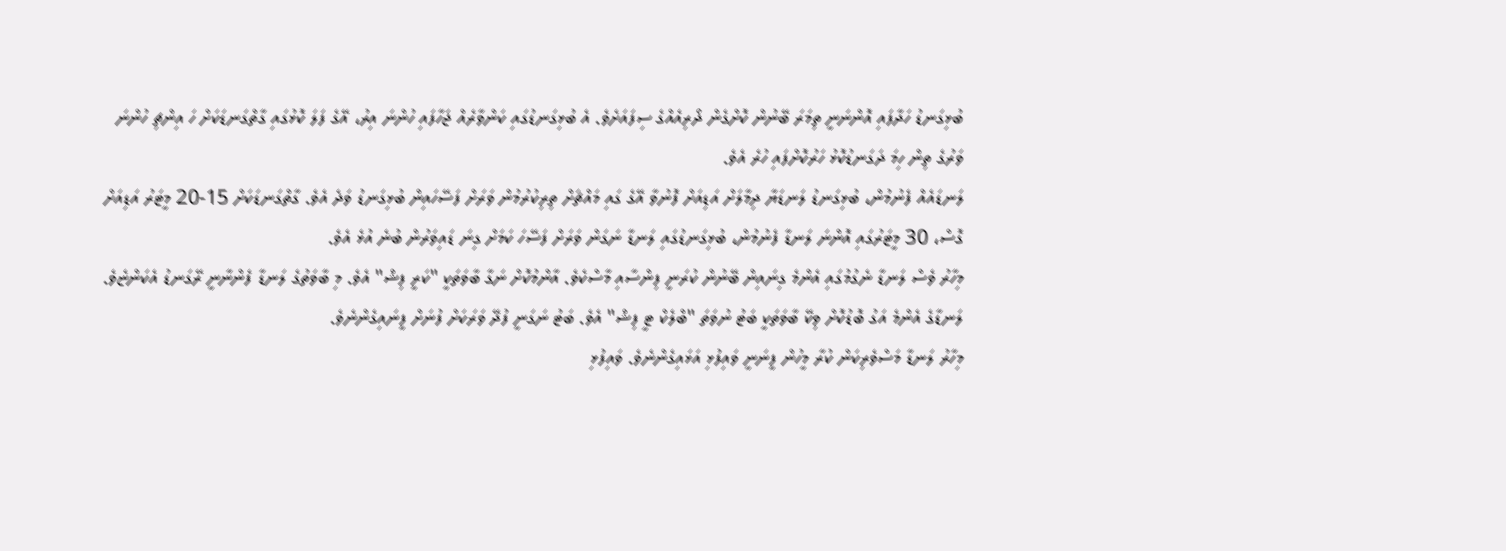ބުޅިގަނޑު ހަދާފައި އޮންނަނީ ތިމަރަ ބޭނުން ކޮށްގެން ދޯރިއެއްގެ ސިފައަށެވެ. އެ ބުޅިގަނޑުގައި ކަންވާރެއް ޖަހާފައި ހުންނަ އިރު، އޭގެ ފަލަ ކޮޅުގައި ގާތްގަނޑަކަށް ހަ އިންޗި ހުންނަ ވަރުގެ ތިން ހިމަ ދަގަނޑުކޮޅު ހަރުކޮށްފައި ހުރެ އެވެ.
ލަނޑައެއް ފެނުމުން، ބުޅިގަނޑު ލަނޑަޔާ ދިމާލަށް އަޑިއަށް ފޮނުވާ އޭގެ ގައި މައްޗަށް ތިރިކުރުމުން ވަރަށް ފަސޭހައިން ބުޅިގަނޑު ވަދެ އެވެ. ގާތްގަނޑަކަށް 15-20 މީޓަރު އަޑިއަށް ގޮސް، 30 މީޓަރުގައި އޮންނަ ލަނޑާ ފެނުމުން، ބުޅިގަނޑުގައި ލަނޑާ ނަގަން ވަރަށް ފަސޭހަ ކަމަށް ގިނަ ޑައިވަރުން ބުނެ އުޅެ އެވެ.
މިހާރު ވެސް ލަނޑާ ނެގުމުގައި އެންމެ ގިނައިން ބޭނުން ކުރަނީ ފިންސާއި މާސްކެވެ. އާންމުކޮށް ނަގާ ބާވަތަކީ "ކަރީ ފިޝް" އެވެ. މި ބާވަތުގެ ލަނޑާ ފެންނާނީ ރޭގަނޑު އެކަންޏެވެ. ލަނޑާގެ އެންމެ އަގު ބޮޑުކޮށް ވިކޭ ބާވަތަކީ ބަޓު ނުވަތަ "ބްލެކް ޓީ ފިޝް" އެވެ. ބަޓު ނަގަނީ ފުދޭ ވަރަކަށް ފުނަށް ފީނައިގެންނެވެ.
މިހާރު ލަނޑާ މަސްވެރިކަން ކުރާ މީހުން ފީނަނީ ވައިފުޅި އަޅައިގެންނެވެ. ވައިފުޅި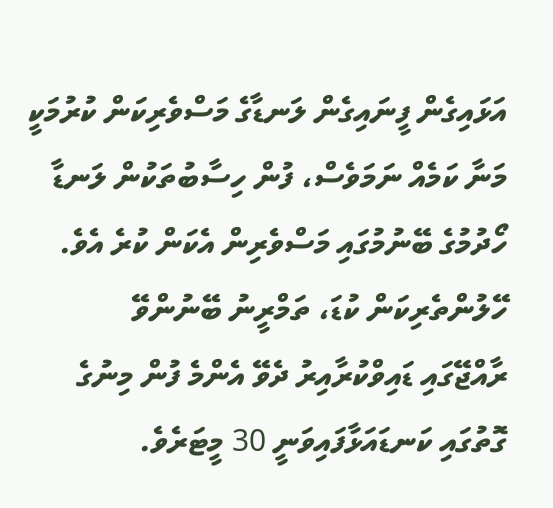އަޅައިގެން ފީނައިގެން ލަނޑާގެ މަސްވެރިކަން ކުރުމަކީ މަނާ ކަމެއް ނަމަވެސް، ފުން ހިސާބުތަކުން ލަނޑާ ހޯދުމުގެ ބޭނުމުގައި މަސްވެރިން އެކަން ކުރެ އެވެ.
ހޭލުންތެރިކަން ކުޑަ، ތަމްރީނު ބޭނުންވޭ
ރާއްޖޭގައި ޑައިވްކުރާއިރު ދެވޭ އެންމެ ފުން މިނުގެ ގޮތުގައި ކަނޑައަޅާފައިވަނީ 30 މީޓަރެވެ.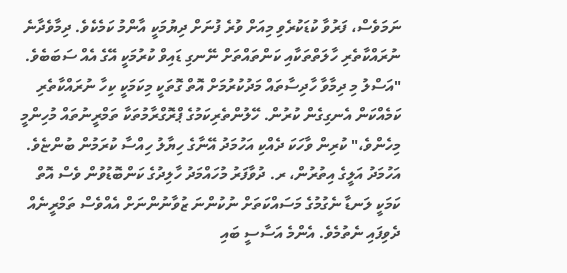ނަމަވެސް، ފަރުވާ ކުޑަކުރެވި މިއަށް ވުރެ ފުނަށް ދިޔުމަކީ އާންމު ކަމެކެވެ. ދިމާވެދާނެ ނުރައްކާތެރި ހާލަތްތަކާއި ކަންތައްތަށް ނޭނގި ޑައިވް ކުރުމަކީ އޭގެ އެއް ސަބަބެވެ.
"އަސްލު މި ދިމާވާ ހާދިސާތައް މަދުކުރުމަށް އޮތް ގޮތަކީ މިކަމަކީ ކިހާ ނުރައްކާތެރި ކަމެއްކަން އެނގިގެން ކުރުން. ހޭލުންތެރިކަމުގެ ޕްރޮގްރާމުތަކާ ތަމްރީނުތައް މުހިންމީ މިހެންވެ،" ކުރިން ވާހަކަ ދެއްކި އަހުމަދު އޭނާގެ ހިޔާލު ހިއްސާ ކުރަމުން ބުންޏެވެ.
އަހުމަދު އަލީގެ އިތުރުން، ރ. ދުވާފަރު މުހައްމަދު ހާލިދުގެ ކަންބޮޑުވުން ވެސް އޮތް ކަމަކީ ލަނޑާ ނެގުމުގެ މަސައްކަތަށް ނުކުންނަ ޒުވާނުންނަށް އެއްވެސް ތަމްރީނެއް ދެވިފައި ނެތުމެވެ. އެންމެ އަސާސީ ބައި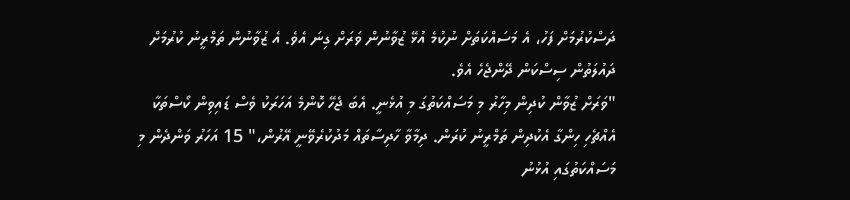ދަސްކުރުމަށް ފަހު، އެ މަސައްކަތަށް ނުކުމެ އުޅޭ ޒުވާނުން ވަރަށް ގިނަ އެވެ. އެ ޒުވާނުން ތަމްރީނު ކުރުމަށް ދައުލަތުން ސިސްކަން ދޭންޖެހެ އެވެ.
"ވަރަށް ޒުވާން ކުދިން މިހާރު މި މަސައްކަތުގަ މި އުޅެނީ. އެބަ ޖެހޭ ކޮންމެ އަހަރަކު ވެސް ޑައިވިން ކޯސްތަކާ އެއްޗެހި ހިންގާ އެކުދިން ތަމްރީނު ކުރަން. ދިމާވާ ހާދިސާތައް މަދުކުރެވޭނީ އޭރުން،" 15 އަހަރު ވަންދެން މި މަސައްކަތުގައި އުޅުނު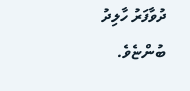ދުވާފަރު ހާލިދު ބުންޏެވެ.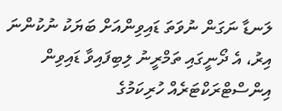ލަނޑާ ނަގަން ނުވަތަ ޑައިވިންއަށް ބަޔަކު ނުކުންނަ އިރު، އެ ދޯނީގައި ތަމްރީނު ލިބިފައިވާ ޑައިވިން އިންސްޓްރަކްޓަރެއް ހުރިކަމުގެ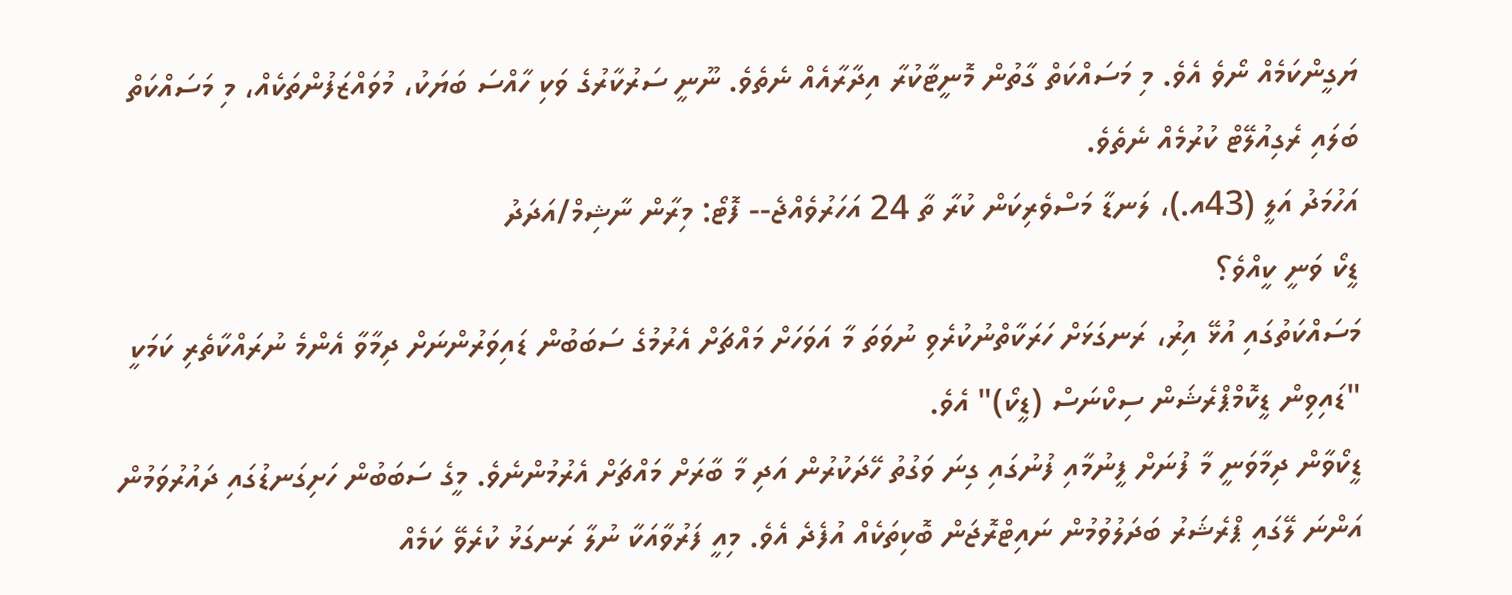ޔަގީންކަމެއް ނޯވެ އެވެ. މި މަސައްކަތް ގާތުން މޮނީޓާކުރާ އިދާރާއެއް ނެތެވެ. ނޫނީ ސަރުކާރުގެ ވަކި ހާއްސަ ބަޔަކު، މުވައްޒަފުންތަކެއް، މި މަސައްކަތް ބަލައި ރެގިއުލޭޓް ކުރުމެއް ނެތެވެ.
އަހުމަދު އަލީ (43އ.)، ލަނޑާ މަސްވެރިކަން ކުރާ ތާ 24 އަހަރުވެއްޖެ-- ފޮޓޯ: މިރާން ނާޝިމް/އަދަދު
ޑީކޯ ވަނީ ކީއްވެ؟
މަސައްކަތުގައި އުޅޭ އިރު، ރަނގަޅަށް ހަރަކާތްނުކުރެވި ނުވަތަ މާ އަވަހަށް މައްޗަށް އެރުމުގެ ސަބަބުން ޑައިވަރުންނަށް ދިމާވާ އެންމެ ނުރައްކާތެރި ކަމަކީ "ޑައިވިން ޑީކޮމްޕްރެޝަން ސިކްނަސް (ޑީކޯ)" އެވެ.
ޑީކޯވާން ދިމާވަނީ މާ ފުނަށް ފީނުމާއި ފުނުގައި ގިނަ ވަގުތު ހޭދަކުރުން އަދި މާ ބާރަށް މައްޗަށް އެރުމުންނެވެ. މީގެ ސަބަބުން ހަށިގަނޑުގައި ދައުރުވަމުން އަންނަ ލޭގައި ޕްރެޝަރު ބަދަލުވުމުން ނައިޓްރޮޖަން ބޮކިތަކެއް އުފެދެ އެވެ. މިއީ ފަރުވާއަކާ ނުލާ ރަނގަޅު ކުރެވޭ ކަމެއް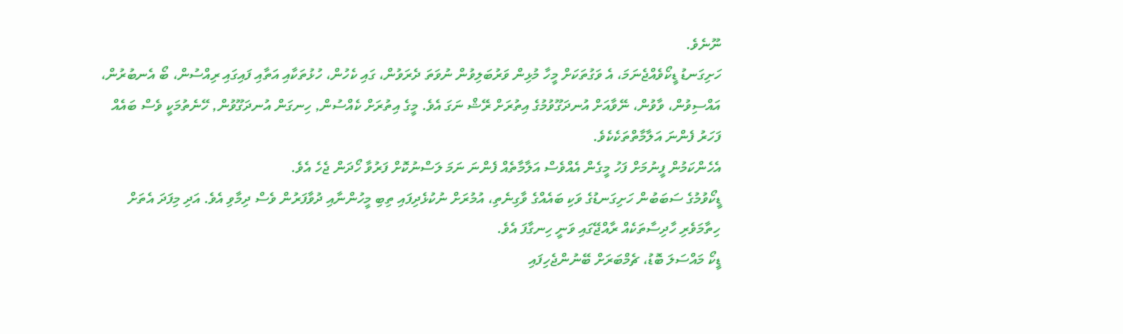ނޫނެވެ.
ހަށިގަނޑު ޑީކޯވެއްޖެނަމަ، އެ ވަގުތަކަށް މީހާ މުޅިން ވަރުބަލިވުން ނުވަތަ ދެރަވުން، ގައި ކެހުން، ހުޅުތަކާއި އަތާއި ފައިގައި ރިއްސުން، ބޯ އެނބުރުން، އައްސިވުން، ވާވުން، ނޭވާއަށް އުނދަގޫވުމުގެ އިތުރަށް ރޭޝް ނަގަ އެވެ. މީގެ އިތުރަށް ކެއްސުން, ހިނގަން އުނދަގޫވުން, ހޭނެތުމަކީ ވެސް ބައެއް ފަހަރު ފެންނަ އަލާމާތްތަކެކެވެ.
އެހެންކަމުން ފީނުމަށް ފަހު މީގެން އެއްވެސް އަލާމާތެއް ފެންނަ ނަމަ ލަސްނުކޮށް ފަރުވާ ހޯދަން ޖެހެ އެވެ.
ޑީކޯވުމުގެ ސަބަބުން ހަށިގަނޑުގެ ވަކި ބައެއްގެ ވާގިނެތި، އުމުރަށް ނުކުޅެދިފައި ތިބި މީހުންނާއި ދުވާފަރުން ވެސް ދިމާވި އެވެ. އަދި މިފަދަ އެތަށް ހިތާމަވެރި ހާދިސާތަކެއް ރާއްޖޭގައި ވަނީ ހިނގާފަ އެވެ.
ޑީކޯ މައްސަލަ ބޮޑު، ޗެމްބަރަށް ބޭނުންޖެހިފައި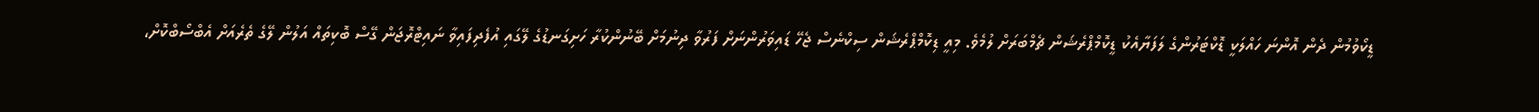ޑީކޯވުމުން ދެން އޮންނަ ހައްލަކީ ޑޮކްޓަރުންގެ ލަފަޔާއެކު ޑީކޮމްޕްރެޝަން ޗެމްބަރަށް ލުމެވެ. މިއީ ޑިކޮމްޕްރެޝަން ސިކްނެސް ޖެހޭ ޑައިވަރުންނަށް ފަރުވާ ދިނުމަށް ބޭނުންކުރާ ހަށިގަނޑުގެ ލޭގައި އުފެދިފައިވާ ނައިޓްރޮޖަން ގޭސް ބޮކިތައް އަލުން ލޭގެ ތެރެއަށް އެބްސޯބްކޮށް،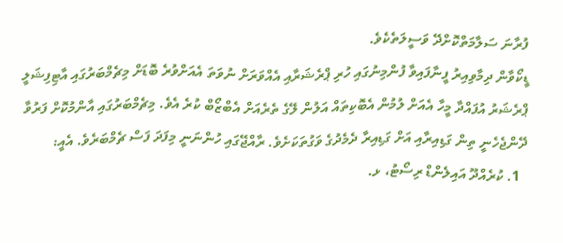ފުރާނަ ސަލާމަތްކޮށްދޭ ވަސީލަތެކެވެ.
ޑީކޯވާން ދިމާވިއިރު ފީނާފައިވާ ފުންމިނުގައި ހުރި ޕްރެޝަރާއި އެއްވަރަށް ނުވަތަ އެއަށްވުރެ ބޮޑަށް މިޗެމްބަރުގައި އާޓިފިޝަލީ ޕްރެޝަރު އުފައްދާ މީހާ އެއަށް ލުމުން އެބޮކިތައް އަލުން ލޭގެ ތެރެއަށް އެބްޒޯބް ކުރެ އެވެ. މިޗެމްބަރުގައި އާންމުކޮށް ފަރުވާ ދޭންޖެހެނީ ތިން ގަޑިއިރާއި އަށް ގަޑިއިރާ ދެމެދުގެ ވަގުތަކަށެވެ. ރާއްޖޭގައި ހުންނަނީ މިފަދަ ފަސް ޗެމްބަރެވެ. އެއީ:
  1. ކުރެއްދޫ އައިލެންޑް ރިސޯޓު، ޅ.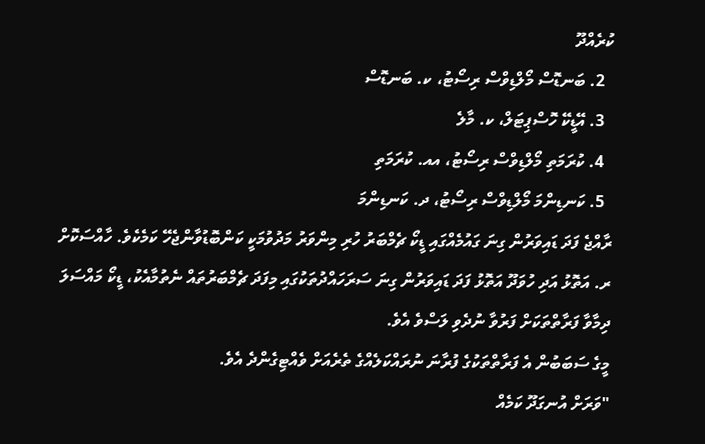ކުރެއްދޫ
  2. ބަނޑޮސް މޯލްޑިވްސް ރިސޯޓު، ކ. ބަނޑޮސް
  3. އޭޑީކޭ ހޮސްޕިޓަލް، ކ. މާލެ
  4. ކުރަމަތި މޯލްޑިވްސް ރިސޯޓު، އއ. ކުރަމަތި
  5. ކަނޑިންމަ މޯލްޑިވްސް ރިސޯޓު، ދ. ކަނޑިންމަ
ރާއްޖެ ފަދަ ޑައިވަރުން ގިނަ ގައުމެއްގައި ޑީކޯ ޗެމްބަރު ހުރި މިންވަރު މަދުވުމަކީ ކަންބޮޑުވާންޖެހޭ ކަމެކެވެ. ހާއްސަކޮށް ރ. އަތޮޅު އަދި ހުވަދޫ އަތޮޅު ފަދަ ޑައިވަރުން ގިނަ ސަރަހައްދުތަކުގައި މިފަދަ ޗެމްބަރުތައް ނެތުމާއެކު، ޑީކޯ މައްސަލަ ދިމާވާ ފަރާތްތަކަށް ފަރުވާ ނުދެވި ލަސްވެ އެވެ.
މީގެ ސަބަބުން އެ ފަރާތްތަކުގެ ފުރާނަ ނުރައްކަލެއްގެ ތެރެއަށް ވެއްޓިގެންދެ އެވެ.
"ވަރަށް އުނގަދޫ ކަމެއް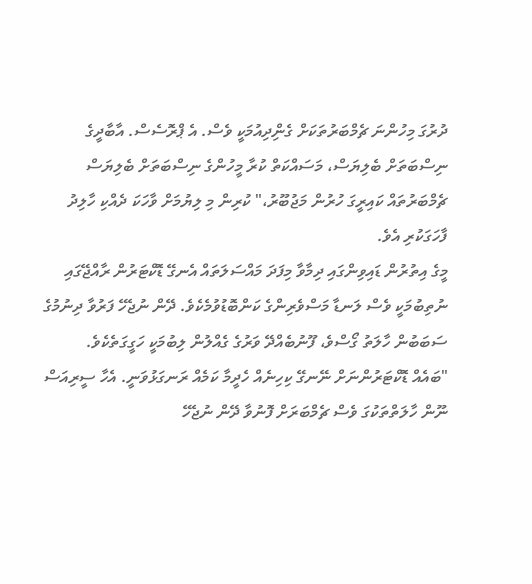ދުރުގަ މިހުންނަ ޗެމްބަރުތަކަށް ގެންިދިއުމަކީ ވެސް. އެ ޕްރޮސެސް. އާބާދީގެ ނިސްބަތަށް ބެލިޔަސް، މަސައްކަތް ކުރާ މީހުންގެ ނިސްބަތަށް ބެލިޔަސް ޗެމްބަރުތައް ކައިރީގަ ހުރުން މަޖުބޫރު،" ކުރިން މި ލިޔުމަށް ވާހަކަ ދެއްކި ހާލިދު ފާހަގަކުރި އެވެ.
މީގެ އިތުރުން ޑައިވިންގައި ދިމާވާ މިފަދަ މައްސަލަތައް އެނގޭ ޑޮކްޓަރުން ރާއްޖޭގައި ނުތިބުމަކީ ވެސް ލަނޑާ މަސްވެރިންގެ ކަންބޮޑުވުމެކެވެ. ދޭން ނުޖެހޭ ފަރުވާ ދިނުމުގެ ސަބަބުން ހާލަތު ގޯސްވެ، ފޫނުބެއްދޭ ވަރުގެ ގެއްލުން ލިބުމަކީ ހަގީގަތެކެވެ.
"ބައެއް ޑޮކްޓަރުންނަށް ނޭނގޭ ކިހިނެއް ހެދީމާ ކަމެއް ރަނގަޅުވަނީ. އެހާ ސީރިއަސް ނޫން ހާލަތްތަކުގަ ވެސް ޗެމްބަރަށް ފޮނުވާ ދޭން ނުޖެހޭ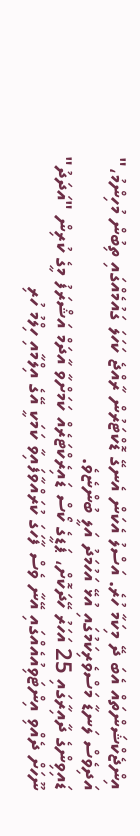އިންޖެކްޝަންތައް އެބަ ދޭ މިކަމާ ހުރެ. އަސްލު އެކަން އެނގޭ ޑޮކްޓަރުން ރާއްޖެ ކަހަލަ ގައުމެއްގައި ތިބުން މުހިންމު،" އަދިވެސް ލަނޑާ މަސްވެރިކަމުގައި އުޅޭ އަހުމަދު އަލީ ބުންޏެވެ.
ޑައިވިންގެ ދާއިރާގައި 25 އަހަރު ހޭދަކޮށް، ޕަޑީގެ ކޯސް ޑައިރެކްޓަރެއް ކަމަށްވާ އާދަމް އަޝްރަފު މީގެ ކުރިން "އަދަދު" ނޫހަށް ދެއްވި އިންޓަވިއުއެއްގައި އޭނާ ވެސް ފާހަގަ ކުރައްވާފައިވާ ކަމަކީ އޭގެ އިލްމާއި ހިލްމު ހުރި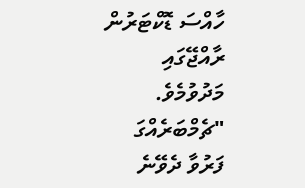ހާއްސަ ޑޮކްޓަރުން ރާއްޖޭގައި މަދުވުމެވެ.
"ޗެމްބަރެއްގަ ފަރުވާ ދެވޭނެ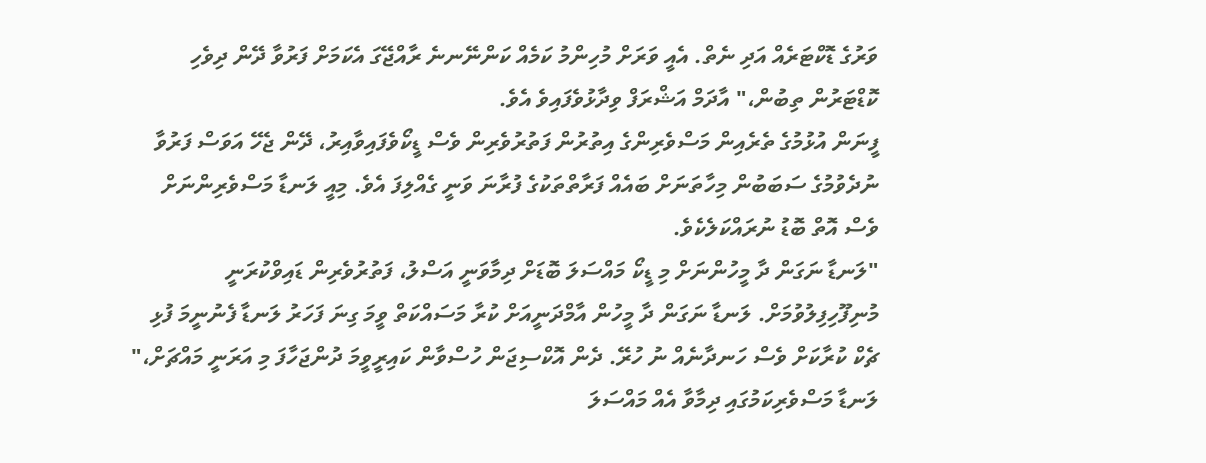ވަރުގެ ޑޮކްޓަރެއް އަދި ނެތް. އެއީ ވަރަށް މުހިންމު ކަމެއް ކަންނޭނނެ ރާއްޖޭގަ އެކަމަށް ފަރުވާ ދޭން ދިވެހި ކޮޑްޓަރުން ތިބުން،" އާދަމް އަޝްރަފް ވިދާޅުވެފައިވެ އެވެ.
ފީނަން އުޅުމުގެ ތެރެއިން މަސްވެރިންގެ އިތުރުން ފަތުރުވެރިން ވެސް ޑީކޯވެފައިވާއިރު، ދޭން ޖެހޭ އަވަސް ފަރުވާ ނުދެވުމުގެ ސަބަބުން މިހާތަނަށް ބައެއް ފަރާތްތަކުގެ ފުރާނަ ވަނީ ގެއްލިފަ އެވެ. މިއީ ލަނޑާ މަސްވެރިންނަށް ވެސް އޮތް ބޮޑު ނުރައްކަލެކެވެ.
"ލަނޑާ ނަގަން ދާ މީހުންނަށް މި ޑީކޯ މައްސަލަ ބޮޑަށް ދިމާވަނީ އަސްލު، ފަތުރުވެރިން ޑައިވްކުރަނީ މުނިފޫހިފިލުވުމަށް. ލަނޑާ ނަގަން ދާ މީހުން އާމްދަނީއަށް ކުރާ މަސައްކަތް ވީމަ ގިނަ ފަހަރު ލަނޑާ ފެނުނީމަ ފުޅި ޗެކް ކުރާކަށް ވެސް ހަނދާނެއް ނު ހުރޭ. ދެން އޮކްސިޖަން ހުސްވާން ކައިރީވީމަ ދުންޖަހާފަ މި އަރަނީ މައްޗަށް،" ލަނޑާ މަސްވެރިކަމުގައި ދިމާވާ އެއް މައްސަލަ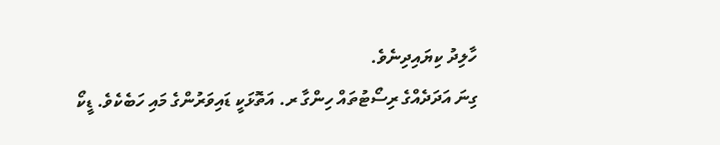ހާލިދު ކިޔައިދިނެވެ.
ގިނަ އަދަދެއްގެ ރިސޯޓުތައް ހިންގާ ރ. އަތޮޅަކީ ޑައިވަރުންގެ މައި ހަބެކެވެ. ޑީކޯ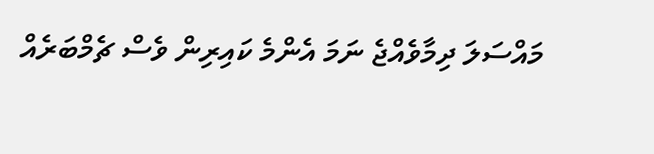މައްސަލަ ދިމާވެއްޖެ ނަމަ އެންމެ ކައިރިން ވެސް ޗެމްބަރެއް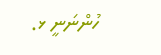ހުންނަނީ ޅ.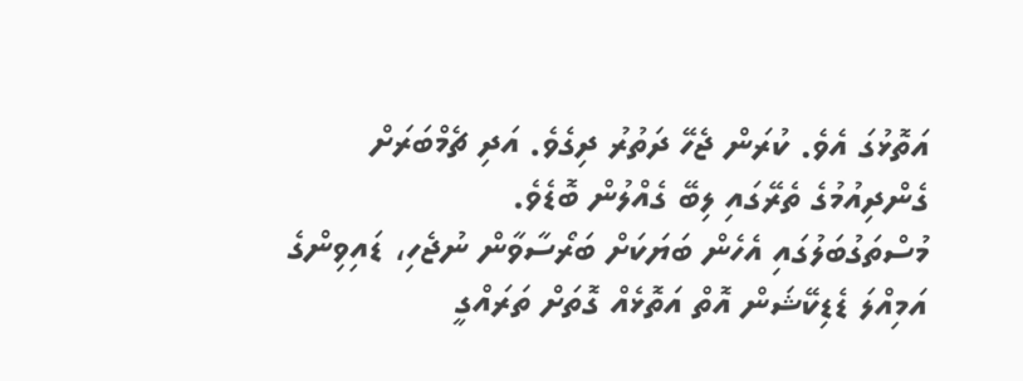އަތޮޅުގަ އެވެ. ކުރަން ޖެހޭ ދަތުރު ދިގެވެ. އަދި ޗެމްބަރަށް ގެންދިއުމުގެ ތެރޭގައި ލިބޭ ގެއްލުން ބޮޑެވެ.
މުސްތަގުބަލުގައި އެހެން ބަޔަކަށް ބަރޯސާވާން ނުޖެހި، ޑައިވިންގެ އަމިއްލަ ޑެޑިކޭޝަން އޮތް އަތޮޅެއް ގޮތަށް ތަރައްގީ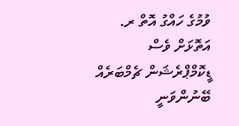ވުމުގެ ހައްގު އޮތް ރ. އަތޮޅަށް ވެސް ޑީކޮމްޕްރެޝަން ޗެމްބަރެއް ބޭނުންވަނީ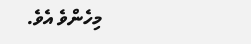މިހެންވެ އެވެ.